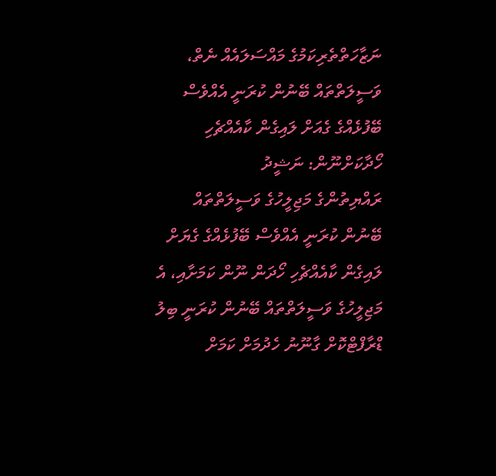ނަޒާހަތްތެރިކަމުގެ މައްސަލައެއް ނެތް، ވަސީލަތްތައް ބޭނުން ކުރަނީ އެއްވެސް ބޭފުޅެއްގެ ގެއަށް ލައިގެން ކާއެއްޗެހި ހޯދާކަށްނޫން: ނަޝީދު
ރައްޔިތުންގެ މަޖިލީހުގެ ވަސީލަތްތައް ބޭނުން ކުރަނީ އެއްވެސް ބޭފުޅެއްގެ ގެޔަށް ލައިގެން ކާއެއްޗެހި ހޯދަން ނޫން ކަމަށާއި، އެ މަޖިލީހުގެ ވަސީލަތްތައް ބޭނުން ކުރަނީ ބިލު ޑްރާފްޓްކޮށް ގާނޫނު ހެދުމަށް ކަމަށް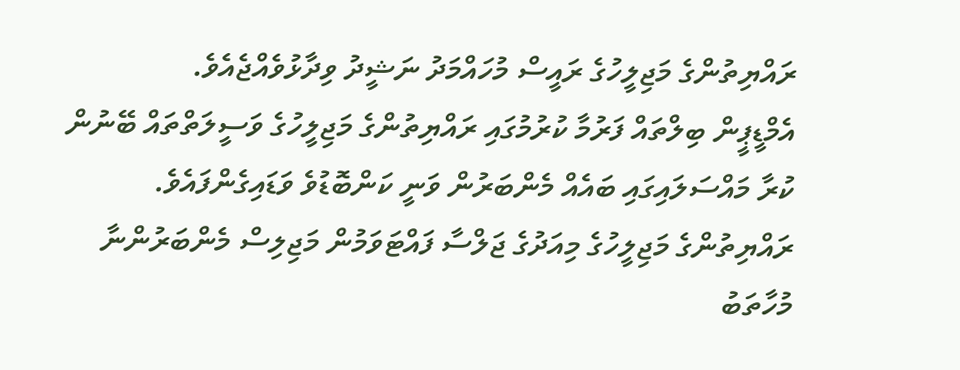ރައްޔިތުންގެ މަޖިލީހުގެ ރައީސް މުހައްމަދު ނަޝީދު ވިދާޅުވެއްޖެއެވެ.
އެމްޑީޕީން ބިލްތައް ފަރުމާ ކުރުމުގައި ރައްޔިތުންގެ މަޖިލީހުގެ ވަސީލަތްތައް ބޭނުން ކުރާ މައްސަލައިގައި ބައެއް މެންބަރުން ވަނީ ކަންބޮޑުވެ ވަޑައިގެންފައެވެ.
ރައްޔިތުންގެ މަޖިލީހުގެ މިއަދުގެ ޖަލްސާ ފައްޓަވަމުން މަޖިލިސް މެންބަރުންނާ މުހާތަބު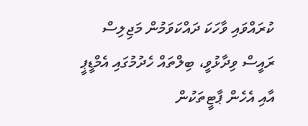ކުރައްވައި ވާހަކަ ދައްކަވަމުން މަޖިލިސް ރައީސް ވިދާޅުވީ، ބިލްތައް ހެދުމުގައި އެމްޑީޕީ އާއި އެހެން ޕާޓީތަކުން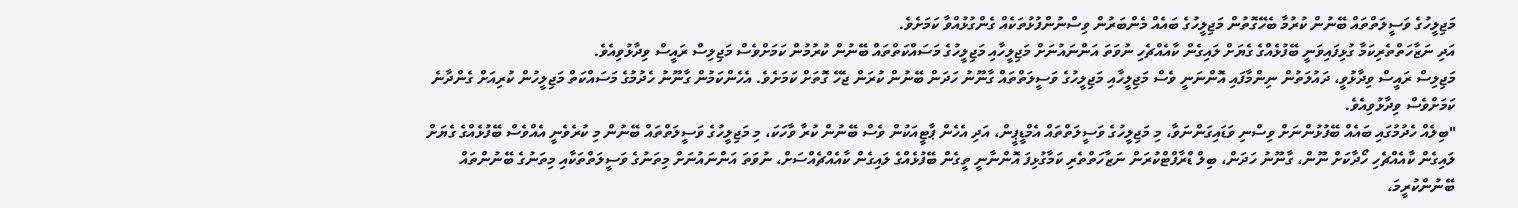މަޖިލީހުގެ ވަސީލަތްތައް ބޭނުން ކުރުމާ ބެހޭގޮތުން މަޖިލީހުގެ ބައެއް މެންބަރުން ވިސްނުންފުޅުތަކެއް ގެންގުޅުއްވާ ކަމަށެވެ.
އަދި ނަޒާހަތްތެރިކަމާ ގުޅިފައިވަނީ ބޭފުޅެއްގެ ގެޔަށް ލައިގެން ކާއެއްޗެހި ނުވަތަ އަންނައުނަށް މަޖިލީހާއި މަޖިލީހުގެ މަސައްކަތްތައް ބޭނުން ކުރުމުން ކަމަށްވެސް މަޖިލިސް ރައީސް ވިދާޅުވިއެވެ.
މަޖިލިސް ރައީސް ވިދާޅުވީ، ދައުލަތުން ނިންމާފައި އޮންނަނީ ވެސް މަޖިލީހާއި މަޖިލީހުގެ ވަސީލަތްތައް ގާނޫނު ހަދަން ބޭނުން ކުރަން ޖެހޭ ގޮތަށް ކަމަށެވެ. އެހެންކަމުން ގާނޫނު ހެދުމުގެ މަސައްކަތް މަޖިލީހުން ކުރިއަށް ގެންދާނެ ކަމަށްވެސް ވިދާޅުވިއެވެ.
"ބިލެއް ހެދުމުގައި ބައެއް ބޭފުޅުންނަށް ވިސްނި ވަޑައިގަންނަވާ، މި މަޖިލީހުގެ ވަސީލަތްތައް އެމްޑީޕީން، އަދި އެހެން ޕާޓީއަކުން ވެސް ބޭނުން ކުރާ ވާހަކަ، މި މަޖިލީހުގެ ވަސީލަތްތައް ބޭނުން މި ކުރެވެނީ އެއްވެސް ބޭފުޅެއްގެ ގެޔަށް ލައިގެން ކާއެއްޗެހި ހޯދާކަށް ނޫން، ގާނޫނު ހަދަން، ބިލް ޑްރާފްޓްކުރަން ނަޒާހަތްތެރި ކަމާގުޅިފަ އޮންނާނީ ތީގެން ބޭފުޅެއްގެ ލައިގެން ކާއެއްޗެއްސަށް، ނުވަތަ އަންނައުނަށް މިތަނުގެ ވަސީލަތްތަކާއި މިތަނުގެ ބޭނުންތައް ބޭނުންކުރީމަ،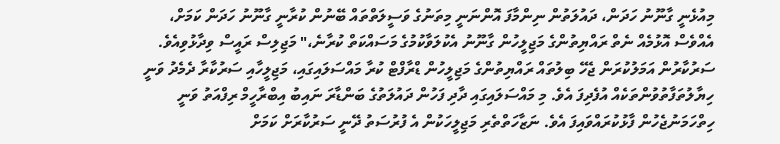މިއުޅެނީ ގާނޫނު ހަދަން، ދައުލަތުން ނިންމާފަ އޮންނަނީ މިތަނުގެ ވަސީލަތްތައް ބޭނުން ކުރާނީ ގާނޫނު ހަދަން ކަމަށް، އެއްވެސް އޮޅުމެއް ނެތް ރައްޔިތުންގެ މަޖިލީހުން ގާނޫނު އެކުލަވާކުމުގެ މަސައްކަތް ކުރާނެ،" މަޖިލިސް ރައީސް ވިދާޅުވިއެވެ.
ސަރުކާރުން އަމަލުކުރަން ޖެހޭ ބިލުތައް ރައްޔިތުންގެ މަޖިލީހުން ޑްރާފްޓް ކުރާ މައްސަލައިގައި، މަޖިލީހާއި ސަރުކާރާ ދެމެދު ވަނީ ހިޔާލުތަފާތުވުންތަކެއް އުފެދިފަ އެވެ. މި މައްސަލައިގައި ދާދި ފަހުން ދައުލަތުގެ ބަންޑާރަ ނައިބު އިބްރާހީމް ރިފްއަތު ވަނީ ހިތްހަމަނުޖެހުން ފާޅުކުރައްވައިފަ އެވެ. ނަޒާހަތްތެރި މަޖިލީހަކުން އެ ފުރުސަތު ދޭނީ ސަރުކާރަށް ކަމަށް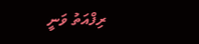ރިފްއަތު ވަނީ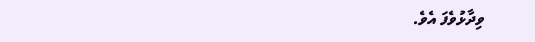ވިދާޅުވެފަ އެވެ.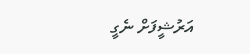އަރުޝީފަށް ނެގީ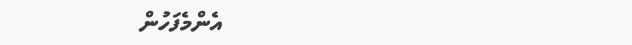އެންމެފަހުން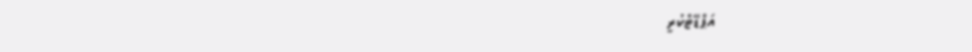އަޕްޑޭޓްކުރީ